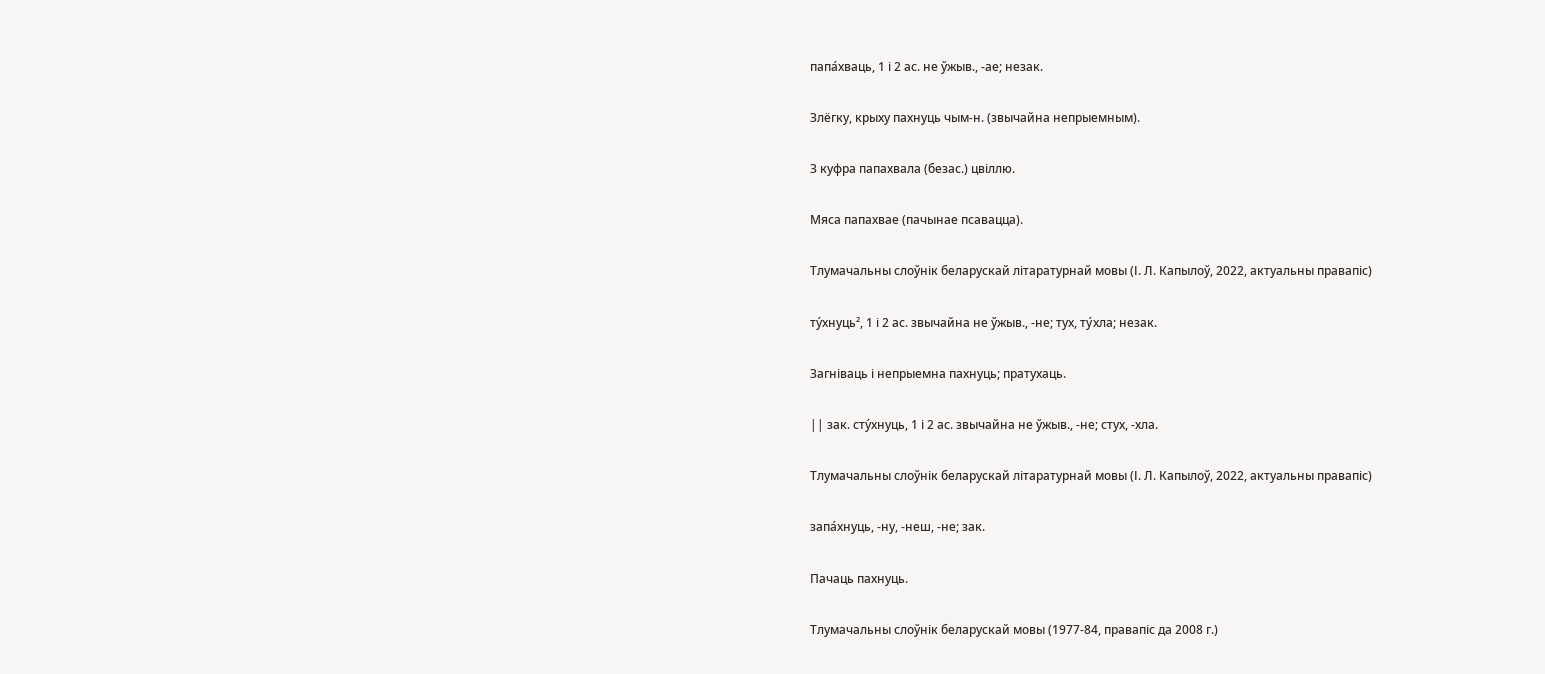папа́хваць, 1 і 2 ас. не ўжыв., -ае; незак.

Злёгку, крыху пахнуць чым-н. (звычайна непрыемным).

З куфра папахвала (безас.) цвіллю.

Мяса папахвае (пачынае псавацца).

Тлумачальны слоўнік беларускай літаратурнай мовы (І. Л. Капылоў, 2022, актуальны правапіс)

ту́хнуць², 1 і 2 ас. звычайна не ўжыв., -не; тух, ту́хла; незак.

Загніваць і непрыемна пахнуць; пратухаць.

|| зак. сту́хнуць, 1 і 2 ас. звычайна не ўжыв., -не; стух, -хла.

Тлумачальны слоўнік беларускай літаратурнай мовы (І. Л. Капылоў, 2022, актуальны правапіс)

запа́хнуць, ‑ну, ‑неш, ‑не; зак.

Пачаць пахнуць.

Тлумачальны слоўнік беларускай мовы (1977-84, правапіс да 2008 г.)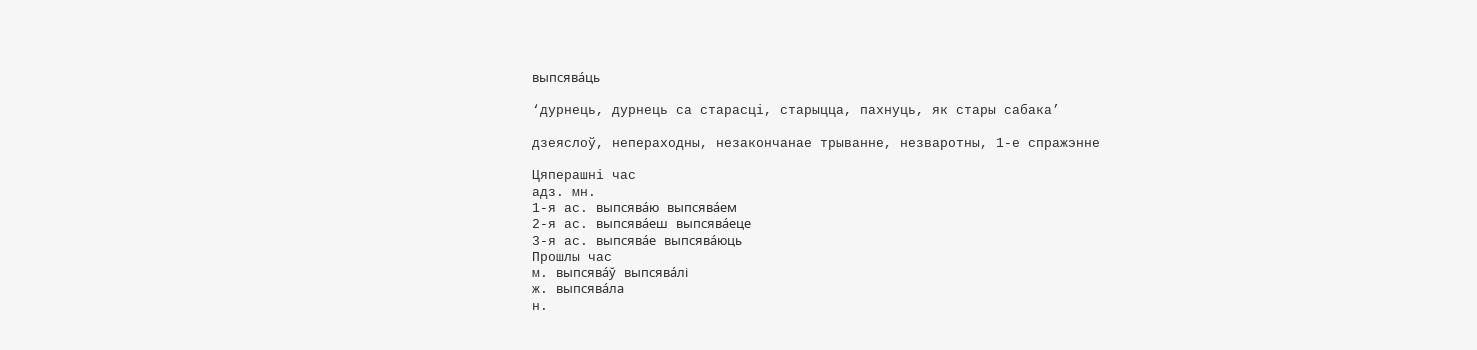выпсява́ць

‘дурнець, дурнець са старасці, старыцца, пахнуць, як стары сабака’

дзеяслоў, непераходны, незакончанае трыванне, незваротны, 1-е спражэнне

Цяперашні час
адз. мн.
1-я ас. выпсява́ю выпсява́ем
2-я ас. выпсява́еш выпсява́еце
3-я ас. выпсява́е выпсява́юць
Прошлы час
м. выпсява́ў выпсява́лі
ж. выпсява́ла
н.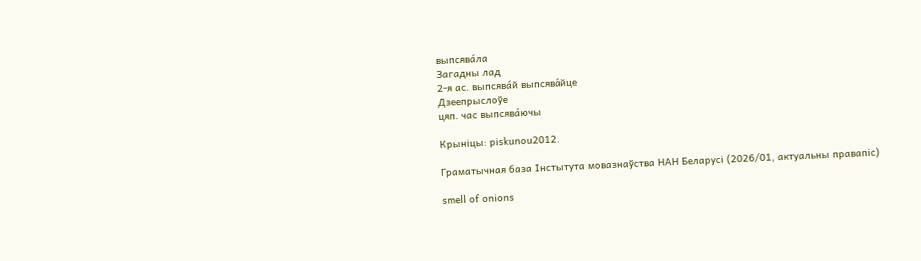выпсява́ла
Загадны лад
2-я ас. выпсява́й выпсява́йце
Дзеепрыслоўе
цяп. час выпсява́ючы

Крыніцы: piskunou2012.

Граматычная база Інстытута мовазнаўства НАН Беларусі (2026/01, актуальны правапіс)

smell of onions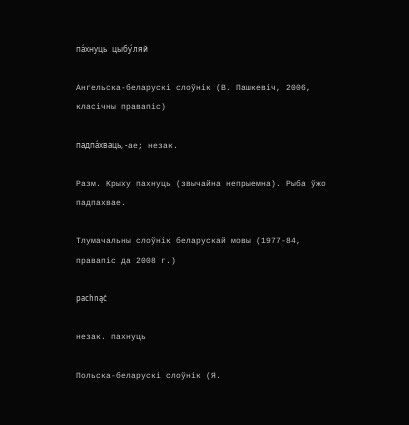па́хнуць цыбу́ляй

Ангельска-беларускі слоўнік (В. Пашкевіч, 2006, класічны правапіс)

падпа́хваць, ‑ае; незак.

Разм. Крыху пахнуць (звычайна непрыемна). Рыба ўжо падпахвае.

Тлумачальны слоўнік беларускай мовы (1977-84, правапіс да 2008 г.)

pachnąć

незак. пахнуць

Польска-беларускі слоўнік (Я.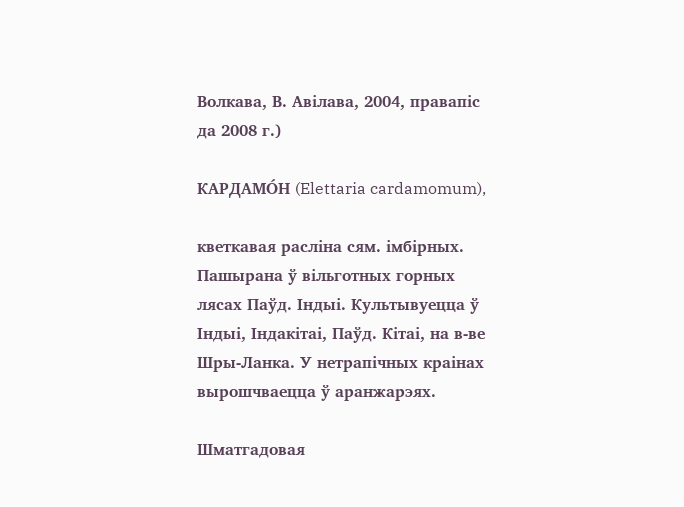Волкава, В. Авілава, 2004, правапіс да 2008 г.)

КАРДАМО́Н (Elettaria cardamomum),

кветкавая расліна сям. імбірных. Пашырана ў вільготных горных лясах Паўд. Індыі. Культывуецца ў Індыі, Індакітаі, Паўд. Кітаі, на в-ве Шры-Ланка. У нетрапічных краінах вырошчваецца ў аранжарэях.

Шматгадовая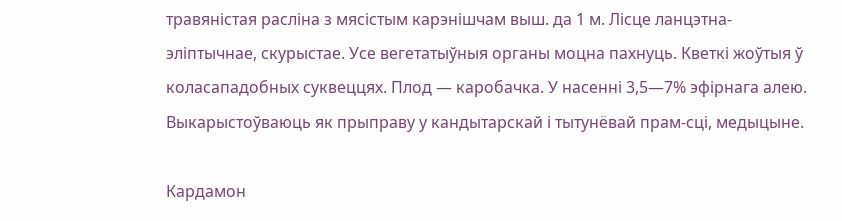травяністая расліна з мясістым карэнішчам выш. да 1 м. Лісце ланцэтна-эліптычнае, скурыстае. Усе вегетатыўныя органы моцна пахнуць. Кветкі жоўтыя ў коласападобных суквеццях. Плод — каробачка. У насенні 3,5—7% эфірнага алею. Выкарыстоўваюць як прыправу у кандытарскай і тытунёвай прам-сці, медыцыне.

Кардамон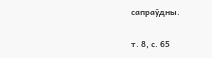сапраўдны.

т. 8, с. 65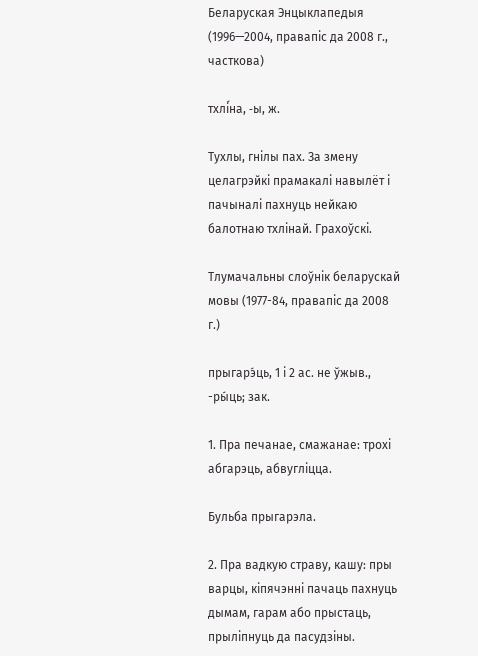Беларуская Энцыклапедыя (1996—2004, правапіс да 2008 г., часткова)

тхлі́на, ‑ы, ж.

Тухлы, гнілы пах. За змену целагрэйкі прамакалі навылёт і пачыналі пахнуць нейкаю балотнаю тхлінай. Грахоўскі.

Тлумачальны слоўнік беларускай мовы (1977-84, правапіс да 2008 г.)

прыгарэ́ць, 1 і 2 ас. не ўжыв., -ры́ць; зак.

1. Пра печанае, смажанае: трохі абгарэць, абвугліцца.

Бульба прыгарэла.

2. Пра вадкую страву, кашу: пры варцы, кіпячэнні пачаць пахнуць дымам, гарам або прыстаць, прыліпнуць да пасудзіны.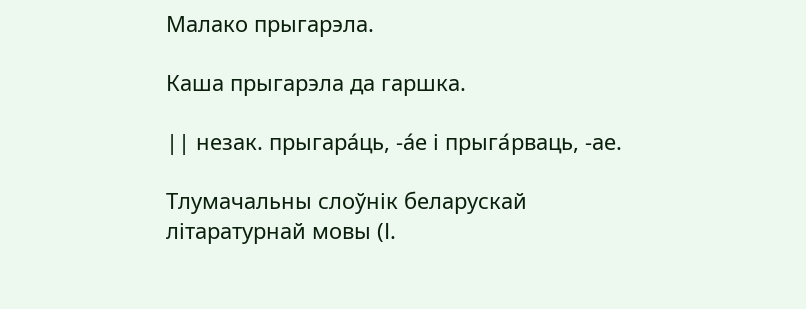Малако прыгарэла.

Каша прыгарэла да гаршка.

|| незак. прыгара́ць, -а́е і прыга́рваць, -ае.

Тлумачальны слоўнік беларускай літаратурнай мовы (І.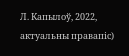Л. Капылоў, 2022, актуальны правапіс)